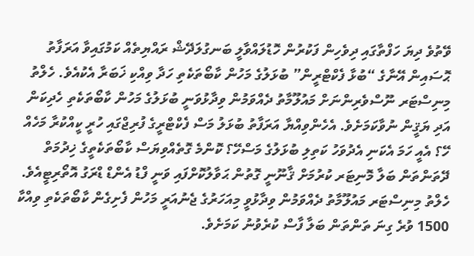ވޭތުވެ ދިޔަ ހަފްތާގައި ދިވެހިން ފަކުރުން ހޮޑުލައްވާލީ ބަނގުލަދޭޝް ރައްޔިތެއް ކަމުގައިވާ އަރަފާތު ޙޮސައިން އޭނާގެ “ބުޅާ ފެކްޓްރީން” ބުޅަލުގެ މަހުން ކާބޯތަކެތި ހަދާ ވިއްކި ޚަބަރާ އެކުއެވެ. ހެލްތު މިނިސްޓަރ ނޫސްވެރިންނަށް މައުލޫމާތު ދެއްވަމުން ވިދާޅުވަނީ ބުޅަލުގެ މަހުން ކާބޯތަކެތި ހެދިކަން އަދި ޔަޤީން ނުވާކަމަށެވެ. އެހެންވިއްޔާ އަރަފާތު ބުޅަލު މަސް ފެކްޓްރީގެ ފުރިޖްގައި ހުރީ ކީއްކުރާ މަހެއް ހޭ؟ އެއީ ހަމަ އެކަނި އެދުވަހު ކަތިލި ބުޅަލުގެ މަސްހޭ؟ ކޮންމެ ގޮތެއްވިޔަސް ކާބޯތަކެތީގެ ޚިދުމަތް ދޭތަންތަން ބަލާ މޮނިޓަރ ކުރުމަށް ޤާނޫނީ ގޮތުން ޙަވާލުކޮށްފައި ވަނީ ފްޑު އެންޑް ޑްރަގު އޮތޯރިޓީއެވެ. ހެލްތު މިނިސްޓަރ މައުލޫމާތު ދެއްވަމުން ވިދާޅުވީ މިއަހަރުގެ ޖެނުއަރީ މަހުން ފެށިގެން ކާބޯތަކެތި ވިއްކާ 1500 ވުރެ ގިނަ ތަންތަން ބަލާ ފާސް ކުރެވުނު ކަމަށެވެ.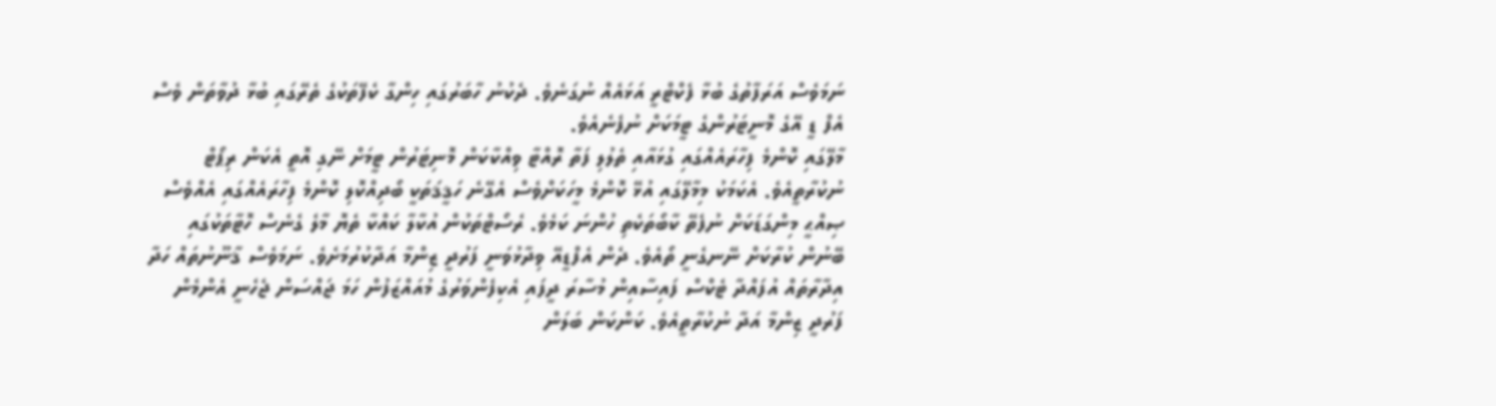ނަމަވެސް އަރަފާތުގެ ބުޅާ ފެކްޓްރީ އަޅައެއް ނުގަނެވެ. ދެކުނު ހާބަރުގައި ހިންގާ ކެފޭތަކުގެ ތެރޭގައި ބުޅާ ދުވާތަން ވެސް އެފް ޑީ އޭގެ މޮނީޓަރުންގެ ޓީމަކަށް ނުފެނެއެވެ.
މާލޭގައި ކޮންމެ ފިހާރައެއްގައި ގުޅައާއި ތެލުލި ފަތާ ރޮއްޓާ ވިއްކާކަން މޮނިޓަރުން ޓީމަށް ނޭގި އޮތީ އެކަން ރިޕޯޓް ނުކުރާތީއެވެ. އެކަމަކު މިމާލޭގައި އުޅޭ ކޮންމެ މީހަކަށްވެސް އެގޭނެ ހަޤީޤަތަކީ ބޯދިއްކޮލި ކޮންމެ ފިހާރައެއްގައި އެއްވެސް ޞިއްޙީ މިންގަޑަކަށް ނުފެތޭ ކާބޯތަކެތި ހުންނަ ކަމެވެ. ރެސޯޓްތަކުން އުކާލާ ކައްކާ ތެޔޮ މާލެ ގެނެސް ހޮޓާތަކުގައި ބޭނުން ކުރާކަށް ނޭނގެނީ ތޯއެވެ. ދެން އެފްޑީއޭ ވިދާޅުވަނީ ފަރުދީ ޒިންމާ އަދާކުރުމަށެވެ. ނަމަވެސް ޤާނޫނުތައް ހަދާ އިދާރާތައް އުފައްދާ ޓެކްސް ފައިސާއިން މުސާރަ ދީފައި އެކިފެންވަރުގެ މުއައްޒަފުން ހަމަ ޖައްސަން ޖެހެނީ އެންމެން ފަރުދީ ޒިންމާ އަދާ ނުކުރާތީއެވެ. ކަންކަން ބަލަން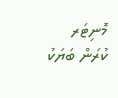މޮނިޓަރ ކުރަން ބަޔަކު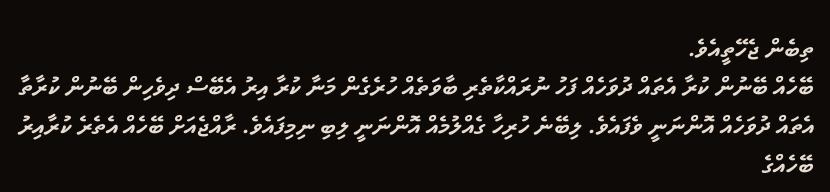ތިބެން ޖެހޭތީއެވެ.
ބޭހެއް ބޭނުން ކުރާ އެތައް ދުވަހެއް ފަހު ނުރައްކާތެރި ބާވަތެއް ހުރެގެން މަނާ ކުރާ އިރު އެބޭސް ދިވެހިން ބޭނުން ކުރާތާ އެތައް ދުވަހެއް އޮންނަނީ ވެފައެވެ. ލިބޭނެ ހުރިހާ ގެއްލުމެއް އޮންނަނީ ލިބި ނިމިފައެވެ. ރާއްޖެއަށް ބޭހެއް އެތެރެ ކުރާއިރު ބޭހެއްގެ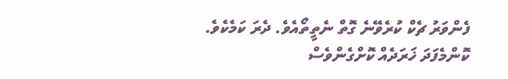ފެންވަރު ޗެކް ކުރެވޭނެ ގޮތް ނެތީތޯއެވެ. ދެރަ ކަމެކެވެ. ކޮންމެފަދަ ޚަރަދެއް ކޮށްގެންވެސް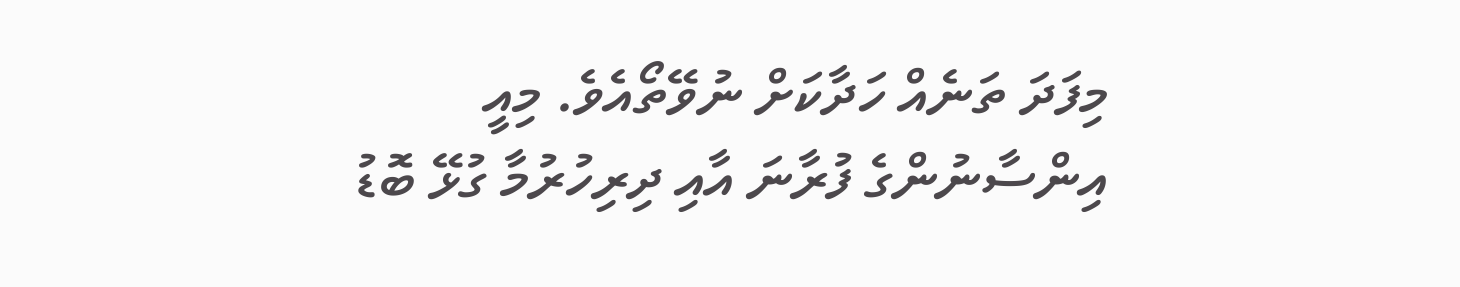މިފަދަ ތަނެއް ހަދާކަށް ނުވޭތޯއެވެ. މިއީ އިންސާނުންގެ ފުރާނަ އާއި ދިރިހުރުމާ ގުޅޭ ބޮޑު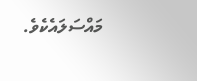މައްސަލައެކެވެ.